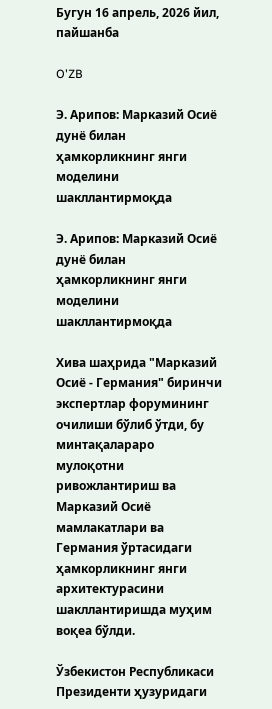Бугун 16 апрель, 2026 йил, пайшанба

O'ZB

Э. Арипов: Марказий Осиё дунё билан ҳамкорликнинг янги моделини шакллантирмоқда

Э. Арипов: Марказий Осиё дунё билан ҳамкорликнинг янги моделини шакллантирмоқда

Хива шаҳрида "Марказий Осиё - Германия" биринчи экспертлар форумининг очилиши бўлиб ўтди, бу минтақалараро мулоқотни ривожлантириш ва Марказий Осиё мамлакатлари ва Германия ўртасидаги ҳамкорликнинг янги архитектурасини шакллантиришда муҳим воқеа бўлди.

Ўзбекистон Республикаси Президенти ҳузуридаги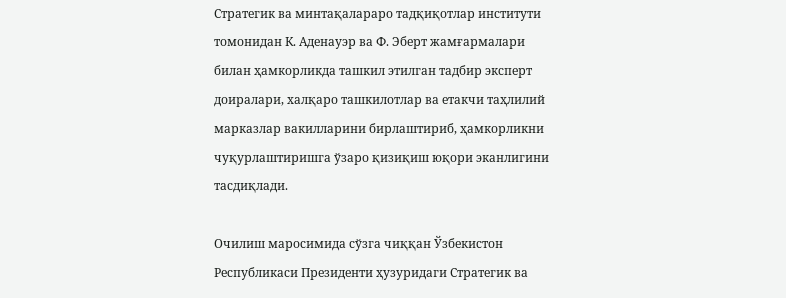Стратегик ва минтақалараро тадқиқотлар институти томонидан К. Аденауэр ва Ф. Эберт жамғармалари билан ҳамкорликда ташкил этилган тадбир эксперт доиралари, халқаро ташкилотлар ва етакчи таҳлилий марказлар вакилларини бирлаштириб, ҳамкорликни чуқурлаштиришга ўзаро қизиқиш юқори эканлигини тасдиқлади.

Очилиш маросимида сўзга чиққан Ўзбекистон Республикаси Президенти ҳузуридаги Стратегик ва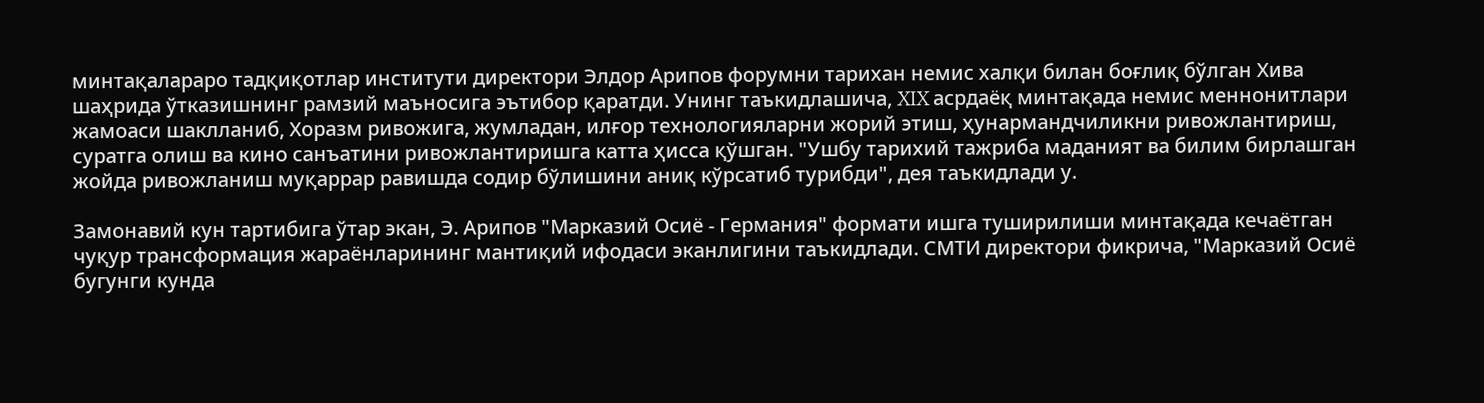минтақалараро тадқиқотлар институти директори Элдор Арипов форумни тарихан немис халқи билан боғлиқ бўлган Хива шаҳрида ўтказишнинг рамзий маъносига эътибор қаратди. Унинг таъкидлашича, XIX асрдаёқ минтақада немис меннонитлари жамоаси шаклланиб, Хоразм ривожига, жумладан, илғор технологияларни жорий этиш, ҳунармандчиликни ривожлантириш, суратга олиш ва кино санъатини ривожлантиришга катта ҳисса қўшган. "Ушбу тарихий тажриба маданият ва билим бирлашган жойда ривожланиш муқаррар равишда содир бўлишини аниқ кўрсатиб турибди", дея таъкидлади у.

Замонавий кун тартибига ўтар экан, Э. Арипов "Марказий Осиё - Германия" формати ишга туширилиши минтақада кечаётган чуқур трансформация жараёнларининг мантиқий ифодаси эканлигини таъкидлади. СМТИ директори фикрича, "Марказий Осиё бугунги кунда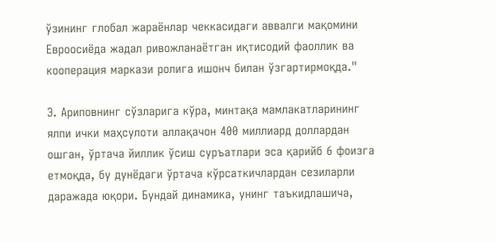ўзининг глобал жараёнлар чеккасидаги аввалги мақомини Евроосиёда жадал ривожланаётган иқтисодий фаоллик ва кооперация маркази ролига ишонч билан ўзгартирмоқда."

Э. Ариповнинг сўзларига кўра, минтақа мамлакатларининг ялпи ички маҳсулоти аллақачон 400 миллиард доллардан ошган, ўртача йиллик ўсиш суръатлари эса қарийб 6 фоизга етмоқда, бу дунёдаги ўртача кўрсаткичлардан сезиларли даражада юқори. Бундай динамика, унинг таъкидлашича,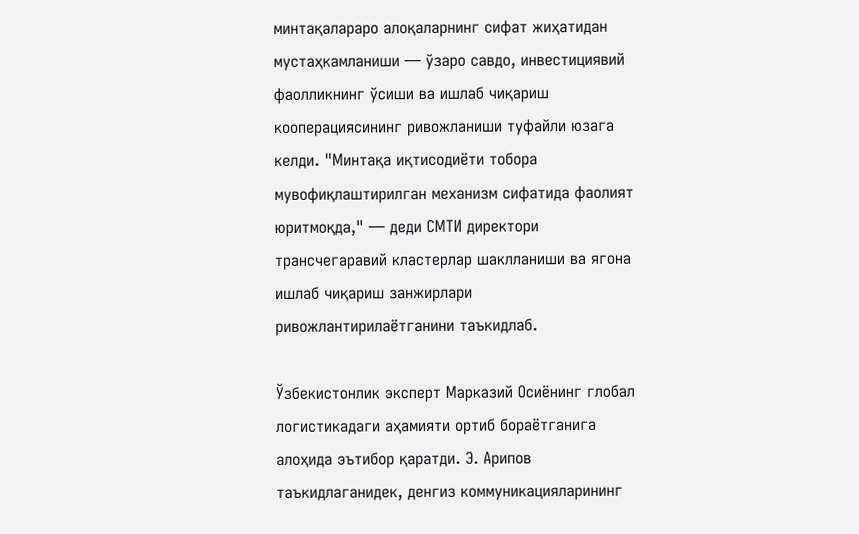минтақалараро алоқаларнинг сифат жиҳатидан мустаҳкамланиши — ўзаро савдо, инвестициявий фаолликнинг ўсиши ва ишлаб чиқариш кооперациясининг ривожланиши туфайли юзага келди. "Минтақа иқтисодиёти тобора мувофиқлаштирилган механизм сифатида фаолият юритмоқда," — деди СМТИ директори трансчегаравий кластерлар шаклланиши ва ягона ишлаб чиқариш занжирлари ривожлантирилаётганини таъкидлаб.

Ўзбекистонлик эксперт Марказий Осиёнинг глобал логистикадаги аҳамияти ортиб бораётганига алоҳида эътибор қаратди. Э. Арипов таъкидлаганидек, денгиз коммуникацияларининг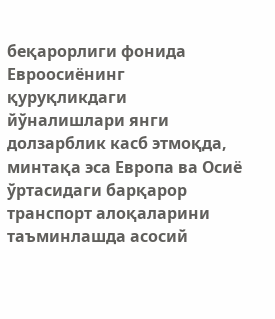беқарорлиги фонида Евроосиёнинг қуруқликдаги йўналишлари янги долзарблик касб этмоқда, минтақа эса Европа ва Осиё ўртасидаги барқарор транспорт алоқаларини таъминлашда асосий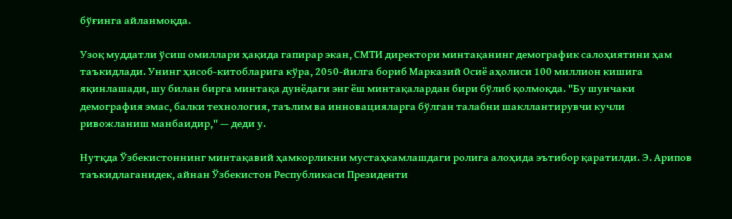бўғинга айланмоқда.

Узоқ муддатли ўсиш омиллари ҳақида гапирар экан, СМТИ директори минтақанинг демографик салоҳиятини ҳам таъкидлади. Унинг ҳисоб-китобларига кўра, 2050-йилга бориб Марказий Осиё аҳолиси 100 миллион кишига яқинлашади, шу билан бирга минтақа дунёдаги энг ёш минтақалардан бири бўлиб қолмоқда. "Бу шунчаки демография эмас, балки технология, таълим ва инновацияларга бўлган талабни шакллантирувчи кучли ривожланиш манбаидир," — деди у.

Нутқда Ўзбекистоннинг минтақавий ҳамкорликни мустаҳкамлашдаги ролига алоҳида эътибор қаратилди. Э. Арипов таъкидлаганидек, айнан Ўзбекистон Республикаси Президенти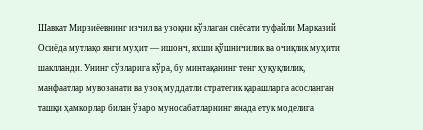Шавкат Мирзиёевнинг изчил ва узоқни кўзлаган сиёсати туфайли Марказий Осиёда мутлақо янги муҳит — ишонч, яхши қўшничилик ва очиқлик муҳити шаклланди. Унинг сўзларига кўра, бу минтақанинг тенг ҳуқуқлилик, манфаатлар мувозанати ва узоқ муддатли стратегик қарашларга асосланган ташқи ҳамкорлар билан ўзаро муносабатларнинг янада етук моделига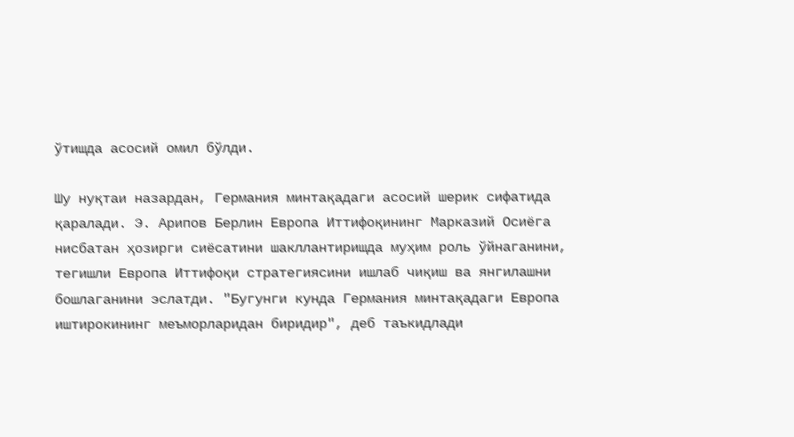ўтишда асосий омил бўлди.

Шу нуқтаи назардан, Германия минтақадаги асосий шерик сифатида қаралади. Э. Арипов Берлин Европа Иттифоқининг Марказий Осиёга нисбатан ҳозирги сиёсатини шакллантиришда муҳим роль ўйнаганини, тегишли Европа Иттифоқи стратегиясини ишлаб чиқиш ва янгилашни бошлаганини эслатди. "Бугунги кунда Германия минтақадаги Европа иштирокининг меъморларидан биридир", деб таъкидлади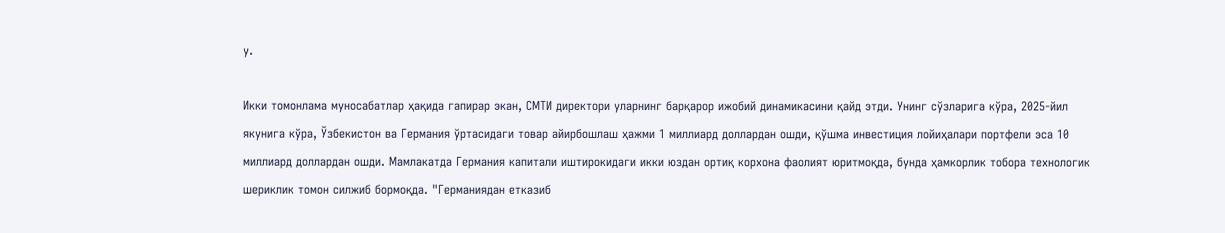у.

Икки томонлама муносабатлар ҳақида гапирар экан, СМТИ директори уларнинг барқарор ижобий динамикасини қайд этди. Унинг сўзларига кўра, 2025-йил якунига кўра, Ўзбекистон ва Германия ўртасидаги товар айирбошлаш ҳажми 1 миллиард доллардан ошди, қўшма инвестиция лойиҳалари портфели эса 10 миллиард доллардан ошди. Мамлакатда Германия капитали иштирокидаги икки юздан ортиқ корхона фаолият юритмоқда, бунда ҳамкорлик тобора технологик шериклик томон силжиб бормоқда. "Германиядан етказиб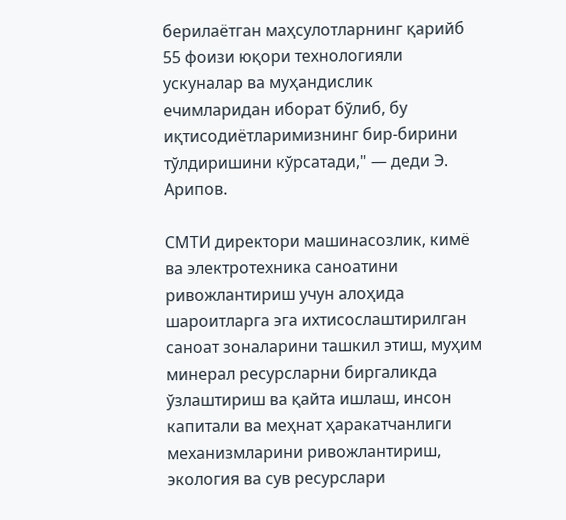берилаётган маҳсулотларнинг қарийб 55 фоизи юқори технологияли ускуналар ва муҳандислик ечимларидан иборат бўлиб, бу иқтисодиётларимизнинг бир-бирини тўлдиришини кўрсатади," — деди Э. Арипов.

СМТИ директори машинасозлик, кимё ва электротехника саноатини ривожлантириш учун алоҳида шароитларга эга ихтисослаштирилган саноат зоналарини ташкил этиш, муҳим минерал ресурсларни биргаликда ўзлаштириш ва қайта ишлаш, инсон капитали ва меҳнат ҳаракатчанлиги механизмларини ривожлантириш, экология ва сув ресурслари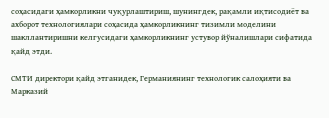соҳасидаги ҳамкорликни чуқурлаштириш, шунингдек, рақамли иқтисодиёт ва ахборот технологиялари соҳасида ҳамкорликнинг тизимли моделини шакллантиришни келгусидаги ҳамкорликнинг устувор йўналишлари сифатида қайд этди.

СМТИ директори қайд этганидек, Германиянинг технологик салоҳияти ва Марказий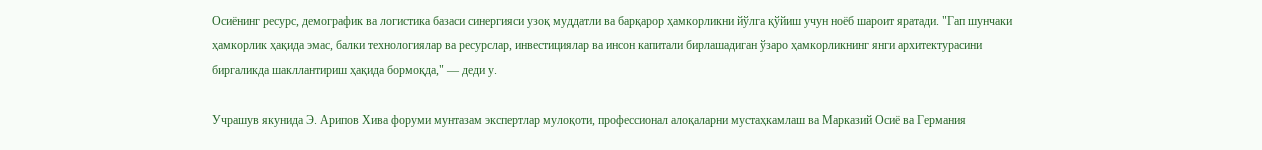Осиёнинг ресурс, демографик ва логистика базаси синергияси узоқ муддатли ва барқарор ҳамкорликни йўлга қўйиш учун ноёб шароит яратади. "Гап шунчаки ҳамкорлик ҳақида эмас, балки технологиялар ва ресурслар, инвестициялар ва инсон капитали бирлашадиган ўзаро ҳамкорликнинг янги архитектурасини биргаликда шакллантириш ҳақида бормоқда," — деди у.

Учрашув якунида Э. Арипов Хива форуми мунтазам экспертлар мулоқоти, профессионал алоқаларни мустаҳкамлаш ва Марказий Осиё ва Германия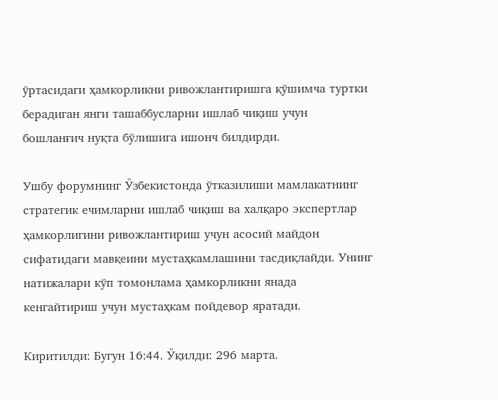ўртасидаги ҳамкорликни ривожлантиришга қўшимча туртки берадиган янги ташаббусларни ишлаб чиқиш учун бошланғич нуқта бўлишига ишонч билдирди.

Ушбу форумнинг Ўзбекистонда ўтказилиши мамлакатнинг стратегик ечимларни ишлаб чиқиш ва халқаро экспертлар ҳамкорлигини ривожлантириш учун асосий майдон сифатидаги мавқеини мустаҳкамлашини тасдиқлайди. Унинг натижалари кўп томонлама ҳамкорликни янада кенгайтириш учун мустаҳкам пойдевор яратади.

Киритилди: Бугун 16:44. Ўқилди: 296 марта.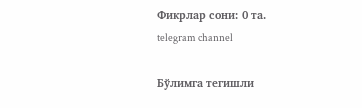Фикрлар сони: 0 та.
telegram channel

Бўлимга тегишли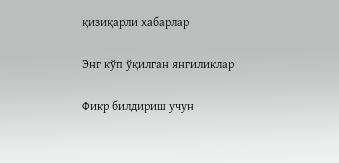қизиқарли хабарлар

Энг кўп ўқилган янгиликлар

Фикр билдириш учун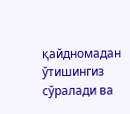қайдномадан ўтишингиз сўралади ва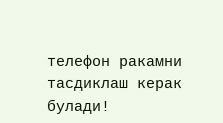телефон ракамни тасдиклаш керак булади!